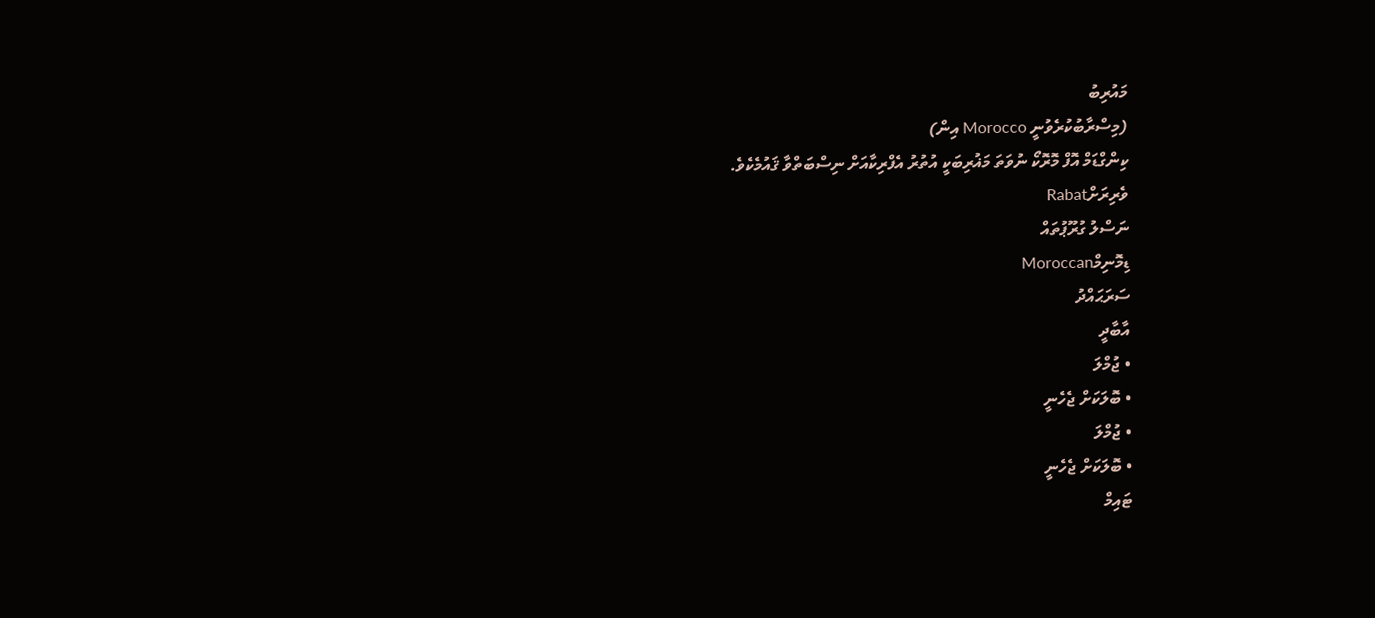މައުރިބު
(މިސްރާބުކުރެވުނީ Morocco އިން)
ކިންގްޑަމް އޮފް މޮރޮކޯ ނުވަތަ މަޣުރިބަކީ އުތުރު އެފްރިކާއަށް ނިސްބަތްވާ ޤައުމެކެވެ.
ވެރިރަށްRabat
ނަސްލު ގުރޫޕުތައް
ޑިމޮނިމްMoroccan
ސަރަޙައްދު
އާބާދީ
• ޖުމްލަ
• ބޮލަކަށް ޖެހެނީ
• ޖުމްލަ
• ބޮލަކަށް ޖެހެނީ
ޓައިމް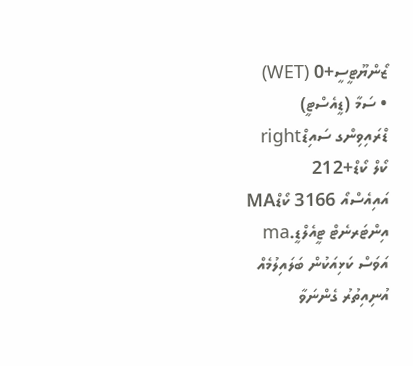ޒޯންޔޫޓީސީ+0 (WET)
• ސަމާ (ޑީއެސްޓީ)
ޑްރައިވިންގ ސައިޑްright
ކޯލް ކޯޑް+212
އައިއެސްއޯ 3166 ކޯޑްMA
އިންޓަރނެޓް ޓީއެލްޑީ.ma
އަވަސް ކަޅިއަކުން ބަލައިލުމެއް
އުނިއިތުރު ގެންނަވާ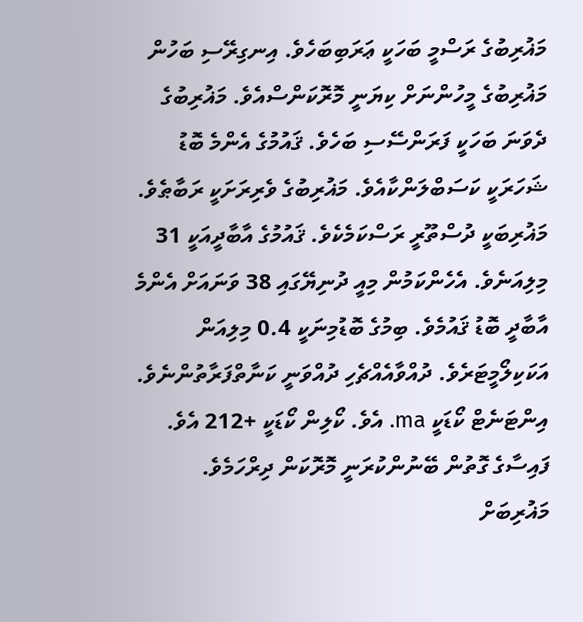މަޣުރިބުގެ ރަސްމީ ބަހަކީ ޢަރަބިބަހެވެ. އިނގިރޭސި ބަހުން މަޣުރިބުގެ މީހުންނަށް ކިޔަނީ މޮރޮކަންސްއެވެ. މަޣުރިބުގެ ދެވަނަ ބަހަކީ ފަރަންސޭސި ބަހެވެ. ޤައުމުގެ އެންމެ ބޮޑު ޝަހަރަކީ ކަސަބްލަންކާއެވެ. މަޣުރިބުގެ ވެރިރަށަކީ ރަބާޠެވެ. މަޣުރިބަކީ ދުސްތޫރީ ރަސްކަމެކެވެ. ޤައުމުގެ އާބާދީއަކީ 31 މިލިއަނެވެ. އެހެންކަމުން މިއީ ދުނިޔޭގައި 38 ވަނައަށް އެންމެ އާބާދީ ބޮޑު ޤައުމެވެ. ބިމުގެ ބޮޑުމިނަކީ 0.4 މިލިއަން އަކަކިލޯމީޓަރެވެ. ދުއްވާއެއްޗެހި ދުއްވަނީ ކަނާތްފަރާތުންނެވެ. އިންޓަނެޓް ކޯޑަކީ ma. އެވެ. ކޯލިން ކޯޑަކީ +212 އެވެ. ފައިސާގެ ގޮތުން ބޭނުންކުރަނީ މޮރޮކަން ދިރްހަމެވެ.
މަޣުރިބަށް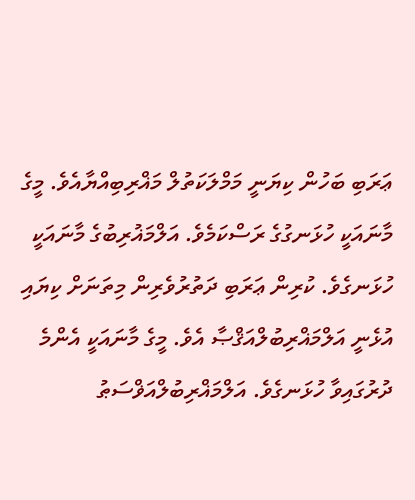ޢަރަބި ބަހުން ކިޔަނީ މަމްލަކަތުލް މަޣްރިބިއްޔާއެވެ. މީގެ މާނައަކީ ހުޅަނގުގެ ރަސްކަމެވެ. އަލްމަޣުރިބުގެ މާނައަކީ ހުޅަނގެވެ. ކުރިން ޢަރަބި ދަތުރުވެރިން މިތަނަށް ކިޔައި އުޅެނީ އަލްމަޣްރިބުލްއަޤްޞާ އެވެ. މީގެ މާނައަކީ އެންމެ ދުރުގައިވާ ހުޅަނގެވެ. އަލްމަޣްރިބުލްއަޥްސަޠު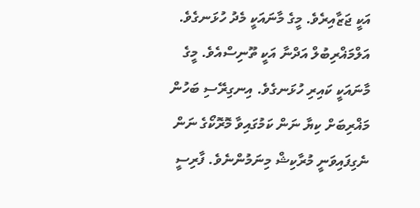އަކީ ޖަޒާއިރެވެ. މީގެ މާނައަކީ މެދު ހުޅަނގެވެ. އަލްމަޣްރިބުލް އަދްނާ އަކީ ތޫނިސްއެވެ. މީގެ މާނައަކީ ކައިރި ހުޅަނގެވެ. އިނގިރޭސި ބަހުން މަޣްރިބަށް ކިޔާ ނަން ކަމުގައިވާ މޮރޮކޯގެ ނަން ނެގިފައިވަނީ މުރާކިޝް މިނަމުންނެވެ. ފާރިސީ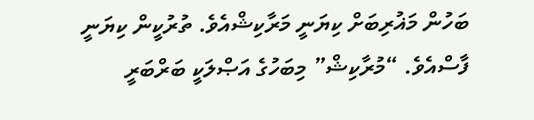ބަހުން މަޣުރިބަށް ކިޔަނީ މަރާކިޝްއެވެ. ތުރުކީން ކިޔަނީ ފާސްއެވެ. “މުރާކިޝް” މިބަހުގެ އަޞްލަކީ ބަރްބަރީ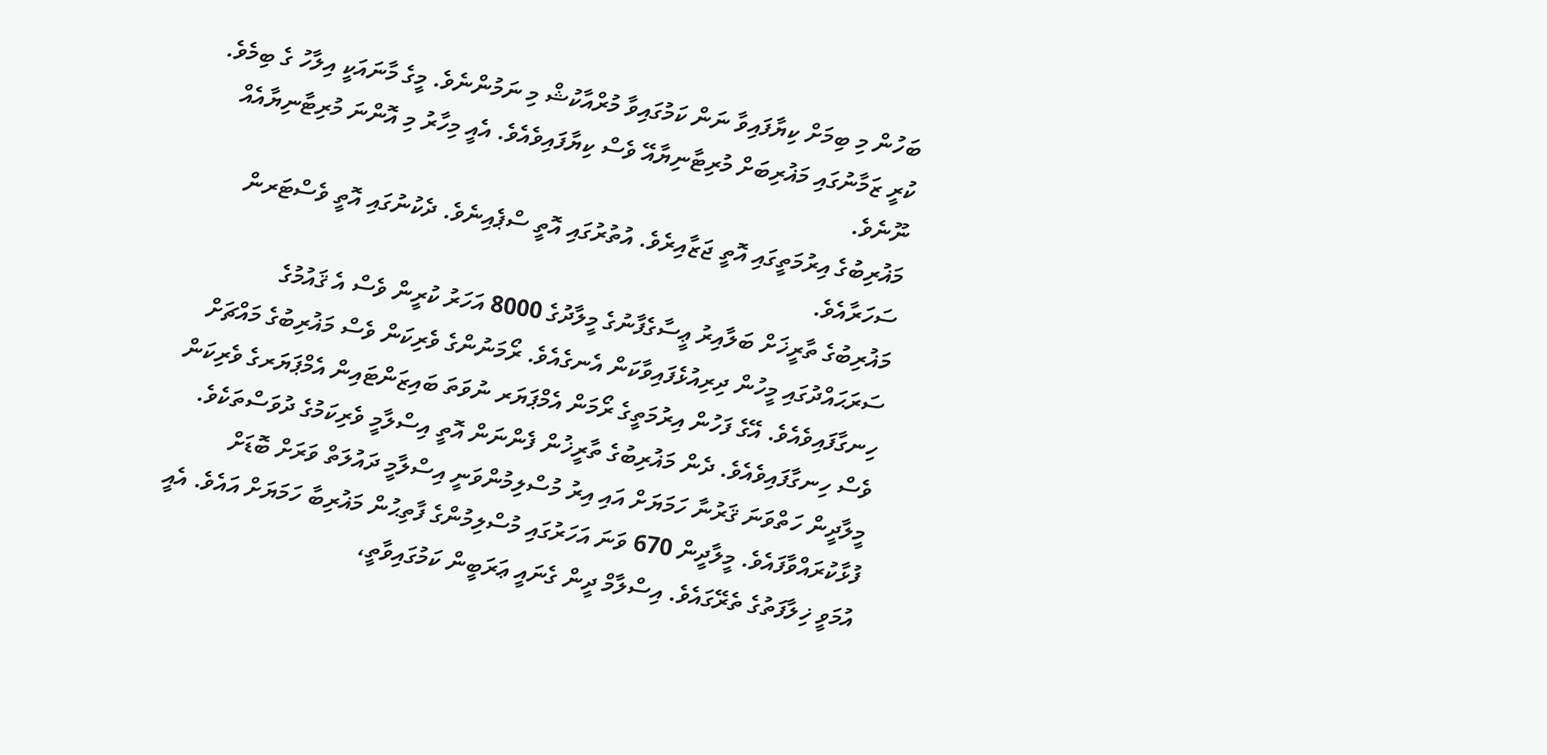ބަހުން މި ބިމަށް ކިޔާފައިވާ ނަން ކަމުގައިވާ މުރްއާކުޝް މި ނަމުންނެވެ. މީގެ މާނައަކީ އިލާހު ގެ ބިމެވެ. ކުރީ ޒަމާނުގައި މަޣުރިބަށް މުރިޓާނިޔާއޭ ވެސް ކިޔާފައިވެއެވެ. އެއީ މިހާރު މި އޮންނަ މުރިޓާނިޔާއެއް ނޫނެވެ.
މަޣުރިބުގެ އިރުމަތީގައި އޮތީ ޖަޒާއިރެވެ. އުތުރުގައި އޮތީ ސްޕެއިނެވެ. ދެކުނުގައި އޮތީ ވެސްޓަރން ސަހަރާއެވެ.
މަޣުރިބުގެ ތާރީޚަށް ބަލާއިރު ޢީސާގެފާނުގެ މީލާދުގެ 8000 އަހަރު ކުރީން ވެސް އެ ޤައުމުގެ ސަރަޙައްދުގައި މީހުން ދިރިއުޅެފައިވާކަން އެނގެއެވެ. ރޯމަނުންގެ ވެރިކަން ވެސް މަޣުރިބުގެ މައްޗަށް ހިނގާފައިވެއެވެ. އޭގެ ފަހުން އިރުމަތީގެ ރޯމަން އެމްޕަޔަރ ނުވަތަ ބައިޒަންޓައިން އެމްޕަޔަރގެ ވެރިކަން ވެސް ހިނގާފައިވެއެވެ. ދެން މަޣުރިބުގެ ތާރީޚުން ފެންނަން އޮތީ އިސްލާމީ ވެރިކަމުގެ ދުވަސްތަކެވެ. މީލާދީން ހަތްވަނަ ޤަރުނާ ހަމަޔަށް އައި އިރު މުސްލިމުންވަނީ އިސްލާމީ ދައުލަތް ވަރަށް ބޮޑަށް ފުޅާކުރައްވާފައެވެ. މީލާދީން 670 ވަނަ އަހަރުގައި މުސްލިމުންގެ ފާތިޙުން މަޣުރިބާ ހަމަޔަށް އައެވެ. އެއީ އުމަވީ ޚިލާފަތުގެ ތެރޭގައެވެ. އިސްލާމް ދީން ގެނައީ ޢަރަބީން ކަމުގައިވާތީ،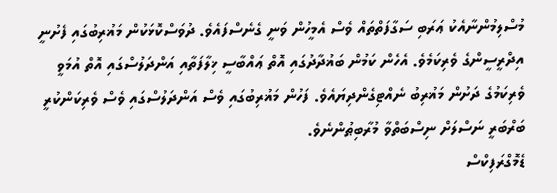މުސްލިމުންނާއެކު ޢަރަބި ސަގާފަތްތައް ވެސް އެމީހުން ވަނީ ގެނެސްފައެވެ. ދުވަސްކޮޅަކުން މަޣުރިބުގައި ފެށުނީ އިދްރީސީންގެ ވެރިކަމެވެ. އެހެން ކަމުން ބަޣުދާދުގައި އޮތް ޢައްބާސީ ޚިލާފަތާއި އަންދަލުސްގައި އޮތް އުމަވީ ވެރިކަމުގެ ދަށުން މަޣުރިބު ނެއްޓިގެންދިޔައެވެ. ފަހުން މަޣުރިބުގައި ވެސް އަންދަލުސްގައި ވެސް ވެރިކަންކުރީ ބަރްބަރީ ނަސްލަށް ނިސްބަތްވާ މުރާބިޠުންނެވެ.
ޑެމޮގްރަފިކްސް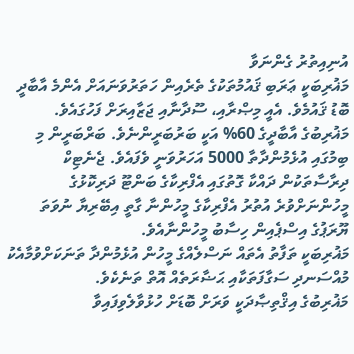އުނިއިތުރު ގެންނަވާ
މަޣުރިބަކީ ޢަރަބި ޤައުމުތަކުގެ ތެރެއިން ހަތަރުވަނައަށް އެންމެ އާބާދީ ބޮޑު ޤައުމެވެ. އެއީ މިޞްރާއި، ސޫދާނާއި ޖަޒާއިރަށް ފަހުގައެވެ. މަޣުރިބުގެ އާބާދީގެ 60% އަކީ ބަރުބަރީންނެވެ. ބަރްބަރީން މި ބިމުގައި އުޅެމުންދާތާ 5000 އަހަރުވަނީ ވެފައެވެ. ޖެނެޓިކް ދިރާސާތަކުން ދައްކާ ގޮތުގައި އެފްރިކާގެ ބަންޓޫ ދަރިކޮޅުގެ މީހުންނަށްވުރެ އުތުރު އެފްރިކާގެ މީހުންނާ ގާތީ އިބޭރިޔާ ނުވަތަ ޔޫރަޕުގެ އިސްޕެއިން ހިސާބު މީހުންނާއެވެ.
މަޣުރިބަކީ ތަފާތު އެތައް ނަސްލެއްގެ މީހުން އުޅެމުންދާ ތަނަކަށްވުމާއެކު މުއްސަނދި ސަގާފަތަކާއި ޙަޟާރަތެއް އޮތް ތަނެކެވެ.
މަޣުރިބުގެ އިޤްތިޞާދަކީ ވަރަށް ބޮޑަށް ހުޅުވާލެވިފައިވާ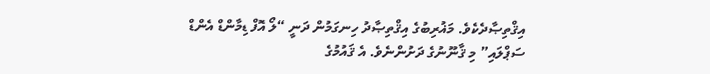އިޤްތިޞާދެކެވެ. މަޣުރިބުގެ އިޤްތިޞާދު ހިނގަމުން ދަނީ “ލޯ އޮފް ޑިމާންޑް އެންޑް ސަޕްލައި” މި ޤާނޫނުގެ ދަށުންނެވެ. އެ ޤައުމުގެ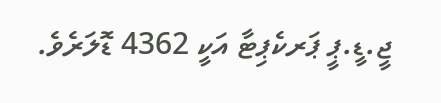ޖީ.ޑީ.ޕީ ޕަރކެޕިޓާ އަކީ 4362 ޑޮލަރެވެ.